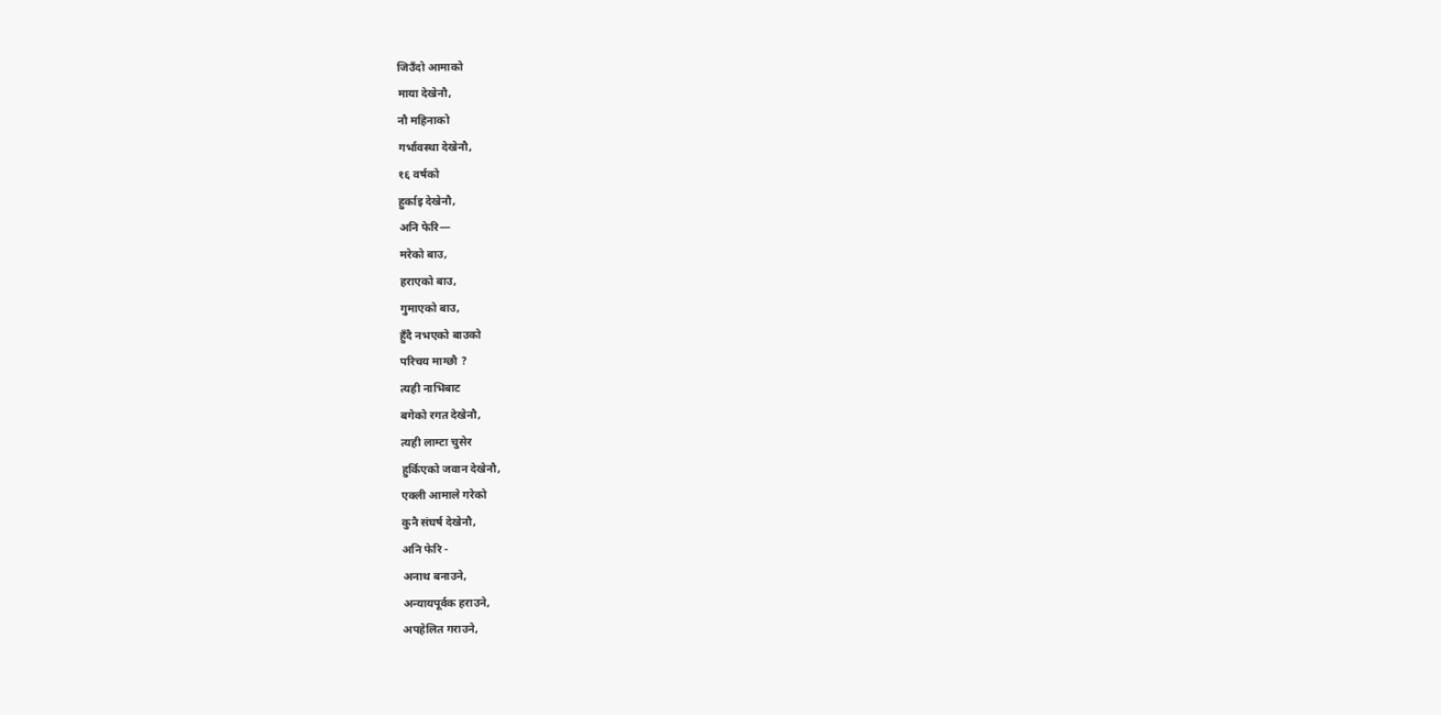जिउँदो आमाको
माया देखेनौ,
नौ महिनाको
गर्भावस्था देखेनौ,
१६ वर्षको
हुर्काइ देखेनौ,
अनि फेरि—
मरेको बाउ,
हराएको बाउ,
गुमाएको बाउ,
हुँदै नभएको बाउको
परिचय माग्छौ ?
त्यही नाभिबाट
बगेको रगत देखेनौ,
त्यही लाम्टा चुसेर
हुर्किएको जवान देखेनौ,
एक्ली आमाले गरेको
कुनै संघर्ष देखेनौ,
अनि फेरि -
अनाथ बनाउने,
अन्यायपूर्वक हराउने,
अपहेलित गराउने,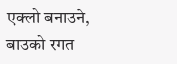एक्लो बनाउने,
बाउको रगत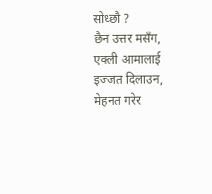सोध्छौ ?
छैन उत्तर मसँग,
एक्ली आमालाई
इज्जत दिलाउन,
मेहनत गरेर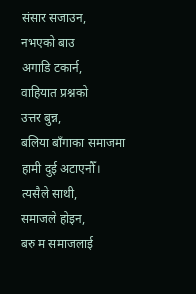संसार सजाउन,
नभएको बाउ
अगाडि टकार्न,
वाहियात प्रश्नको
उत्तर बुन्न,
बलिया बाँगाका समाजमा
हामी दुई अटाएनौँ।
त्यसैले साथी,
समाजले होइन,
बरु म समाजलाई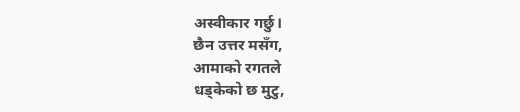अस्वीकार गर्छु।
छैन उत्तर मसँग,
आमाको रगतले
धड्केको छ मुटु,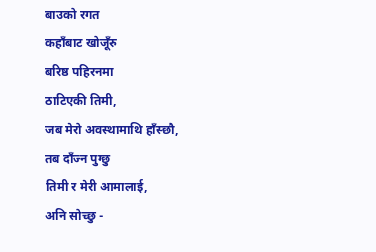बाउको रगत
कहाँबाट खोजूँरु
बरिष्ठ पहिरनमा
ठाटिएकी तिमी,
जब मेरो अवस्थामाथि हाँस्छौ,
तब दाँज्न पुग्छु
तिमी र मेरी आमालाई,
अनि सोच्छु -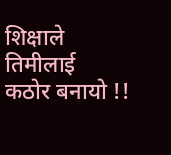शिक्षाले तिमीलाई
कठोर बनायो !!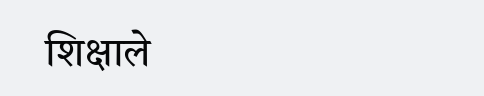शिक्षाले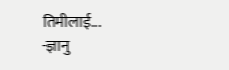तिमीलाई...
-ज्ञानु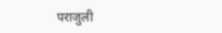पराजुली